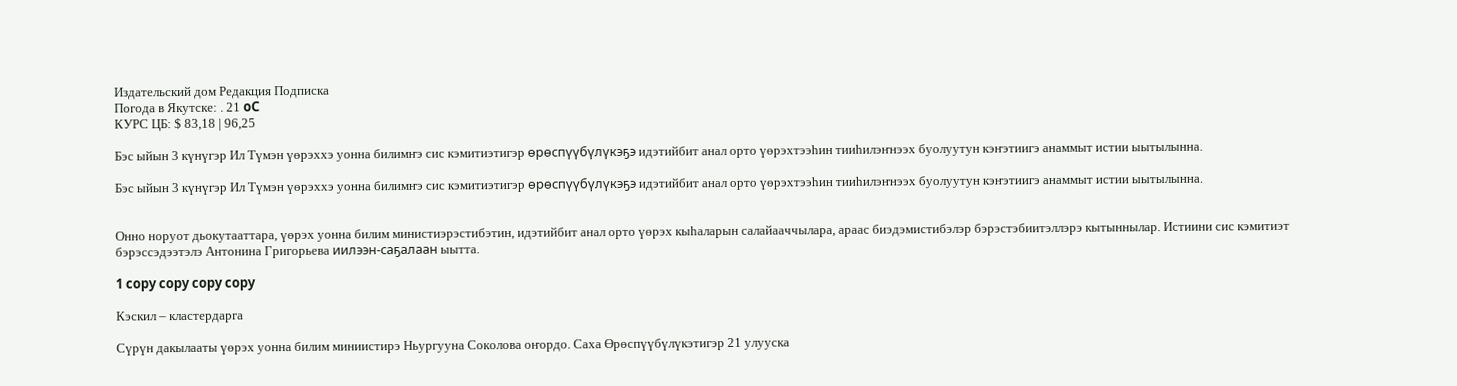Издательский дом Редакция Подписка
Погода в Якутске: . 21 oC
КУРС ЦБ: $ 83,18 | 96,25

Бэс ыйын 3 күнүгэр Ил Түмэн үөрэххэ уонна билимҥэ сис кэмитиэтигэр өрөспүүбүлүкэҕэ идэтийбит анал орто үөрэхтээһин тииһилэҥнээх буолуутун кэҥэтиигэ анаммыт истии ыытылынна.

Бэс ыйын 3 күнүгэр Ил Түмэн үөрэххэ уонна билимҥэ сис кэмитиэтигэр өрөспүүбүлүкэҕэ идэтийбит анал орто үөрэхтээһин тииһилэҥнээх буолуутун кэҥэтиигэ анаммыт истии ыытылынна.


Онно норуот дьокутааттара, үөрэх уонна билим министиэрэстибэтин, идэтийбит анал орто үөрэх кыһаларын салайааччылара, араас биэдэмистибэлэр бэрэстэбиитэллэрэ кытыннылар. Истиини сис кэмитиэт бэрэссэдээтэлэ Антонина Григорьева иилээн-саҕалаан ыытта.

1 copy copy copy copy

Кэскил – кластердарга

Сүрүн дакылааты үөрэх уонна билим миниистирэ Ньургууна Соколова оҥордо. Саха Өрөспүүбүлүкэтигэр 21 улууска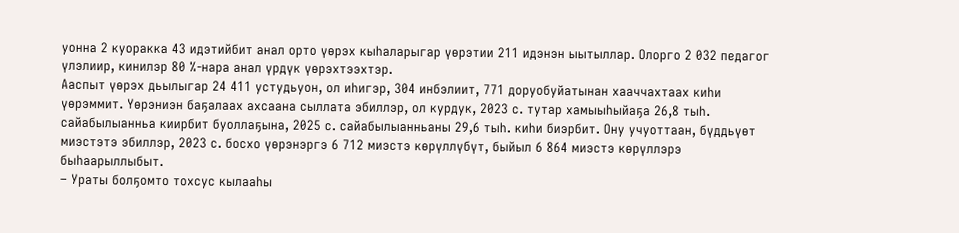уонна 2 куоракка 43 идэтийбит анал орто үөрэх кыһаларыгар үөрэтии 211 идэнэн ыытыллар. Олорго 2 032 педагог үлэлиир, кинилэр 80 %-нара анал үрдүк үөрэхтээхтэр.
Ааспыт үөрэх дьылыгар 24 411 устудьуон, ол иһигэр, 304 инбэлиит, 771 доруобуйатынан хааччахтаах киһи үөрэммит. Үөрэниэн баҕалаах ахсаана сыллата эбиллэр, ол курдук, 2023 с. тутар хамыыһыйаҕа 26,8 тыһ. сайабылыанньа киирбит буоллаҕына, 2025 с. сайабылыанньаны 29,6 тыһ. киһи биэрбит. Ону учуоттаан, бүддьүөт миэстэтэ эбиллэр, 2023 с. босхо үөрэнэргэ 6 712 миэстэ көрүллүбүт, быйыл 6 864 миэстэ көрүллэрэ быһаарыллыбыт.
– Ураты болҕомто тохсус кылааһы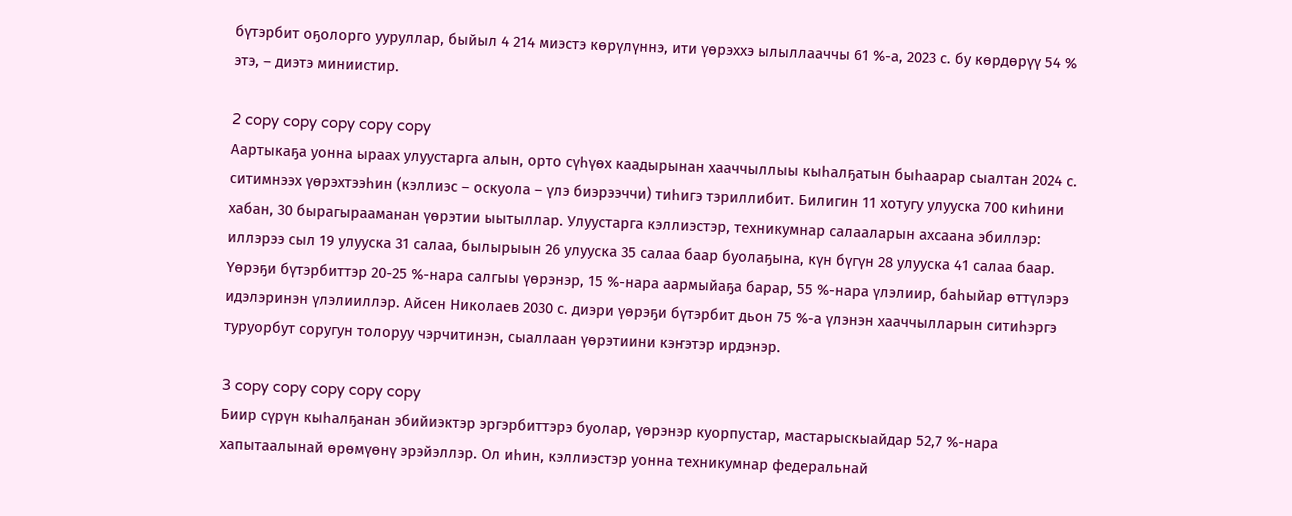бүтэрбит оҕолорго ууруллар, быйыл 4 214 миэстэ көрүлүннэ, ити үөрэххэ ылыллааччы 61 %-а, 2023 с. бу көрдөрүү 54 % этэ, – диэтэ миниистир.

2 copy copy copy copy copy
Аартыкаҕа уонна ыраах улуустарга алын, орто сүһүөх каадырынан хааччыллыы кыһалҕатын быһаарар сыалтан 2024 с. ситимнээх үөрэхтээһин (кэллиэс – оскуола – үлэ биэрээччи) тиһигэ тэриллибит. Билигин 11 хотугу улууска 700 киһини хабан, 30 бырагырааманан үөрэтии ыытыллар. Улуустарга кэллиэстэр, техникумнар салааларын ахсаана эбиллэр: иллэрээ сыл 19 улууска 31 салаа, былырыын 26 улууска 35 салаа баар буолаҕына, күн бүгүн 28 улууска 41 салаа баар.
Үөрэҕи бүтэрбиттэр 20-25 %-нара салгыы үөрэнэр, 15 %-нара аармыйаҕа барар, 55 %-нара үлэлиир, баһыйар өттүлэрэ идэлэринэн үлэлииллэр. Айсен Николаев 2030 с. диэри үөрэҕи бүтэрбит дьон 75 %-а үлэнэн хааччылларын ситиһэргэ туруорбут соругун толоруу чэрчитинэн, сыаллаан үөрэтиини кэҥэтэр ирдэнэр.

3 copy copy copy copy copy
Биир сүрүн кыһалҕанан эбийиэктэр эргэрбиттэрэ буолар, үөрэнэр куорпустар, мастарыскыайдар 52,7 %-нара хапытаалынай өрөмүөнү эрэйэллэр. Ол иһин, кэллиэстэр уонна техникумнар федеральнай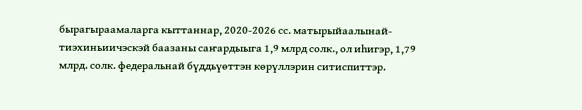бырагыраамаларга кыттаннар, 2020-2026 сс. матырыйаалынай-тиэхиньиичэскэй баазаны саҥардыыга 1,9 млрд солк., ол иһигэр, 1,79 млрд. солк. федеральнай бүддьүөттэн көрүллэрин ситиспиттэр.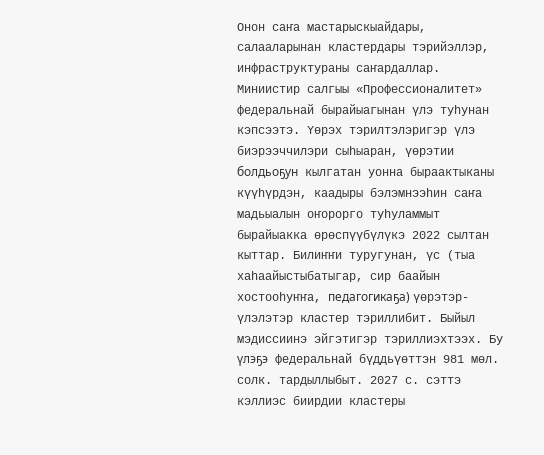Онон саҥа мастарыскыайдары, салааларынан кластердары тэрийэллэр, инфраструктураны саҥардаллар.
Миниистир салгыы «Профессионалитет» федеральнай бырайыагынан үлэ туһунан кэпсээтэ. Үөрэх тэрилтэлэригэр үлэ биэрээччилэри сыһыаран, үөрэтии болдьоҕун кылгатан уонна быраактыканы күүһүрдэн, каадыры бэлэмнээһин саҥа мадьыалын оҥорорго туһуламмыт бырайыакка өрөспүүбүлүкэ 2022 сылтан кыттар. Билиҥҥи туругунан, үс (тыа хаһаайыстыбатыгар, сир баайын хостооһуҥҥа, педагогикаҕа) үөрэтэр-үлэлэтэр кластер тэриллибит. Быйыл мэдиссиинэ эйгэтигэр тэриллиэхтээх. Бу үлэҕэ федеральнай бүддьүөттэн 981 мөл. солк. тардыллыбыт. 2027 с. сэттэ кэллиэс биирдии кластеры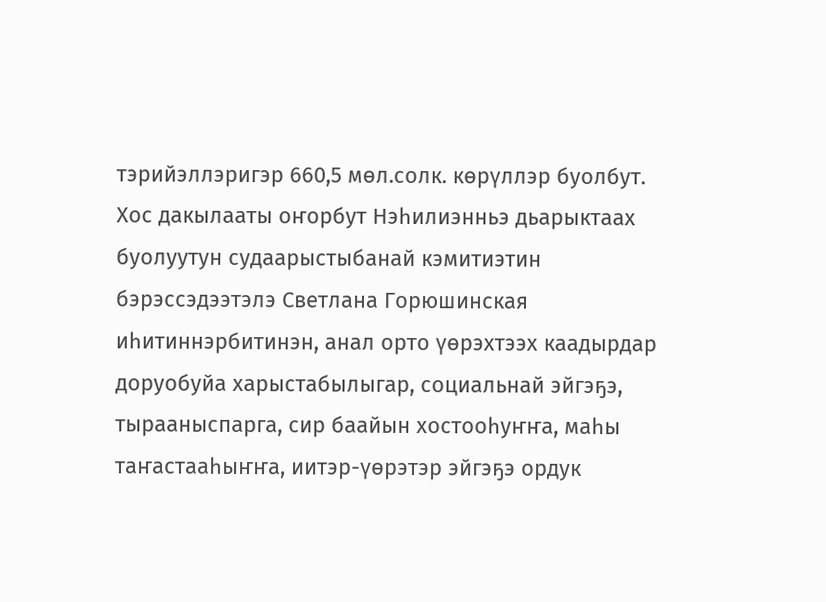тэрийэллэригэр 660,5 мөл.солк. көрүллэр буолбут.
Хос дакылааты оҥорбут Нэһилиэнньэ дьарыктаах буолуутун судаарыстыбанай кэмитиэтин бэрэссэдээтэлэ Светлана Горюшинская иһитиннэрбитинэн, анал орто үөрэхтээх каадырдар доруобуйа харыстабылыгар, социальнай эйгэҕэ, тырааныспарга, сир баайын хостооһуҥҥа, маһы таҥастааһыҥҥа, иитэр-үөрэтэр эйгэҕэ ордук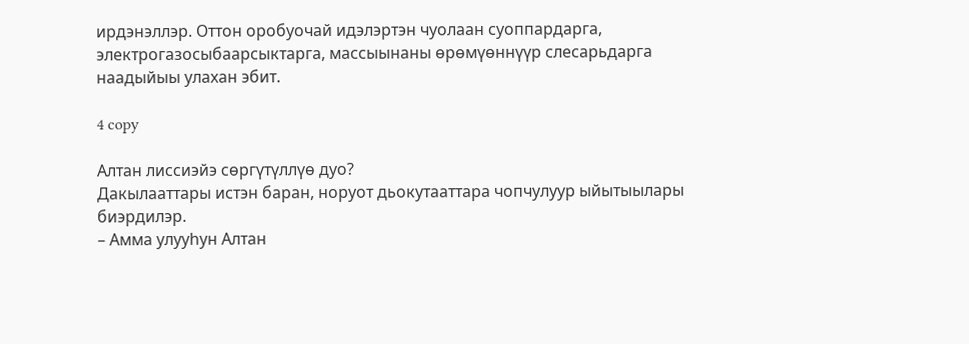ирдэнэллэр. Оттон оробуочай идэлэртэн чуолаан суоппардарга, электрогазосыбаарсыктарга, массыынаны өрөмүөннүүр слесарьдарга наадыйыы улахан эбит.

4 copy

Алтан лиссиэйэ сөргүтүллүө дуо?
Дакылааттары истэн баран, норуот дьокутааттара чопчулуур ыйытыылары биэрдилэр.
– Амма улууһун Алтан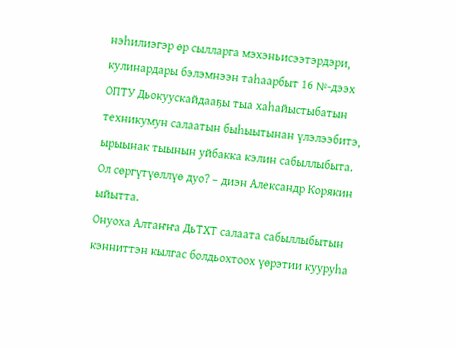нэһилиэгэр өр сылларга мэхэньисээтэрдэри, кулинардары бэлэмнээн таһаарбыт 16 №-дээх ОПТУ Дьокуускайдааҕы тыа хаһайыстыбатын техникумун салаатын быһыытынан үлэлээбитэ, ырыынак тыынын уйбакка кэлин сабыллыбыта. Ол сөргүтүөллүө дуо? – диэн Александр Корякин ыйытта.
Онуоха Алтаҥҥа ДьТХТ салаата сабыллыбытын кэнниттэн кылгас болдьохтоох үөрэтии кууруһа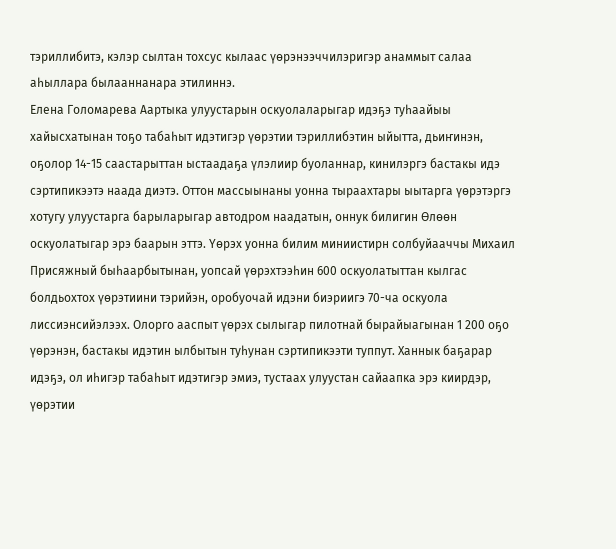тэриллибитэ, кэлэр сылтан тохсус кылаас үөрэнээччилэригэр анаммыт салаа аһыллара былааннанара этилиннэ.
Елена Голомарева Аартыка улуустарын оскуолаларыгар идэҕэ туһаайыы хайысхатынан тоҕо табаһыт идэтигэр үөрэтии тэриллибэтин ыйытта, дьиҥинэн, оҕолор 14-15 саастарыттан ыстаадаҕа үлэлиир буоланнар, кинилэргэ бастакы идэ сэртипикээтэ наада диэтэ. Оттон массыынаны уонна тыраахтары ыытарга үөрэтэргэ хотугу улуустарга барыларыгар автодром наадатын, оннук билигин Өлөөн оскуолатыгар эрэ баарын эттэ. Үөрэх уонна билим миниистирн солбуйааччы Михаил Присяжный быһаарбытынан, уопсай үөрэхтээһин 600 оскуолатыттан кылгас болдьохтох үөрэтиини тэрийэн, оробуочай идэни биэриигэ 70-ча оскуола лиссиэнсийэлээх. Олорго ааспыт үөрэх сылыгар пилотнай бырайыагынан 1 200 оҕо үөрэнэн, бастакы идэтин ылбытын туһунан сэртипикээти туппут. Ханнык баҕарар идэҕэ, ол иһигэр табаһыт идэтигэр эмиэ, тустаах улуустан сайаапка эрэ киирдэр, үөрэтии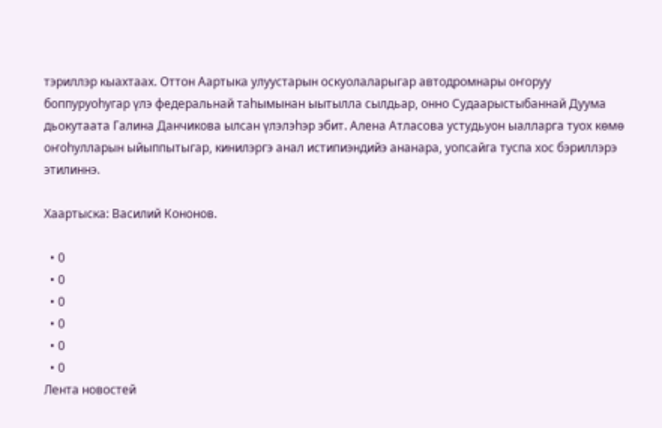тэриллэр кыахтаах. Оттон Аартыка улуустарын оскуолаларыгар автодромнары оҥоруу боппуруоһугар үлэ федеральнай таһымынан ыытылла сылдьар, онно Судаарыстыбаннай Дуума дьокутаата Галина Данчикова ылсан үлэлэһэр эбит. Алена Атласова устудьуон ыалларга туох көмө оҥоһулларын ыйыппытыгар, кинилэргэ анал истипиэндийэ ананара, уопсайга туспа хос бэриллэрэ этилиннэ.

Хаартыска: Василий Кононов.

  • 0
  • 0
  • 0
  • 0
  • 0
  • 0
Лента новостей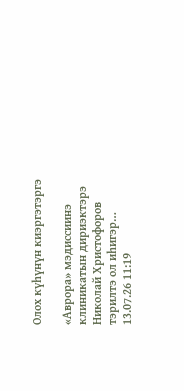Олох күһүнүн киэргэтэргэ

«Аврора» мэдиссиинэ клиникатын дириэктэрэ Николай Христофоров тэрилтэ ол иһигэр…
13.07.26 11:19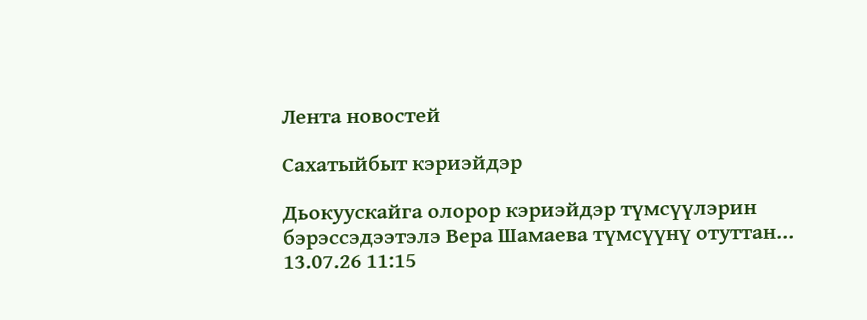Лента новостей

Сахатыйбыт кэриэйдэр

Дьокуускайга олорор кэриэйдэр түмсүүлэрин бэрэссэдээтэлэ Вера Шамаева түмсүүнү отуттан…
13.07.26 11:15